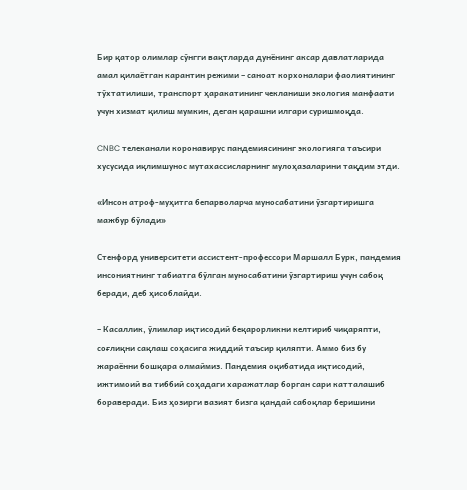Бир қатор олимлар сўнгги вақтларда дунёнинг аксар давлатларида амал қилаётган карантин режими – саноат корхоналари фаолиятининг тўхтатилиши, транспорт ҳаракатининг чекланиши экология манфаати учун хизмат қилиш мумкин, деган қарашни илгари суришмоқда.

CNBC телеканали коронавирус пандемиясининг экологияга таъсири хусусида иқлимшунос мутахассисларнинг мулоҳазаларини тақдим этди.

«Инсон атроф-муҳитга бепарволарча муносабатини ўзгартиришга мажбур бўлади»

Стенфорд университети ассистент-профессори Маршалл Бурк, пандемия инсониятнинг табиатга бўлган муносабатини ўзгартириш учун сабоқ беради, деб ҳисоблайди.

– Касаллик, ўлимлар иқтисодий беқарорликни келтириб чиқаряпти, соғлиқни сақлаш соҳасига жиддий таъсир қиляпти. Aммо биз бу жараённи бошқара олмаймиз. Пандемия оқибатида иқтисодий, ижтимоий ва тиббий соҳадаги харажатлар борган сари катталашиб бораверади. Биз ҳозирги вазият бизга қандай сабоқлар беришини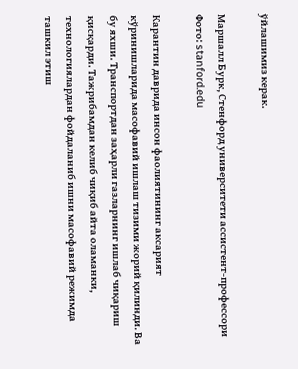ўйлашимиз керак.

Маршалл Бурк, Стенфорд университети ассистент-профессори
Фото: stanford.edu

Карантин даврида инсон фаолиятининг аксарият кўринишларида масофавий ишлаш тизими жорий қилинди. Ва бу яхши. Транспортдан заҳарли газларнинг ишлаб чиқариш қисқарди. Тажрибамдан келиб чиқиб айта оламанки, технологиялардан фойдаланиб ишни масофавий режимда ташкил этиш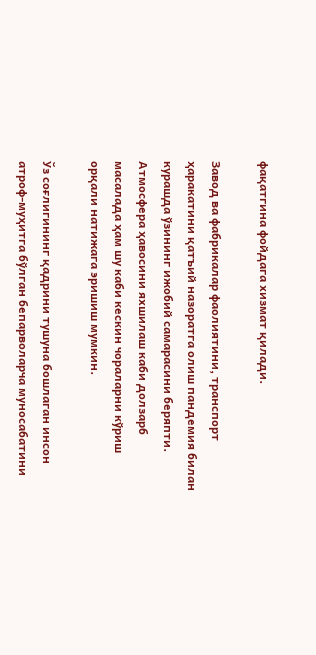фақатгина фойдага хизмат қилади.

Завод ва фабрикалар фаолиятини, транспорт ҳаракатини қатъий назоратга олиш пандемия билан курашда ўзининг ижобий самарасини беряпти. Атмосфера ҳавосини яхшилаш каби долзарб масалада ҳам шу каби кескин чораларни кўриш орқали натижага эришиш мумкин.

Ўз соғлигининг қадрини тушуна бошлаган инсон атроф-муҳитга бўлган бепарволарча муносабатини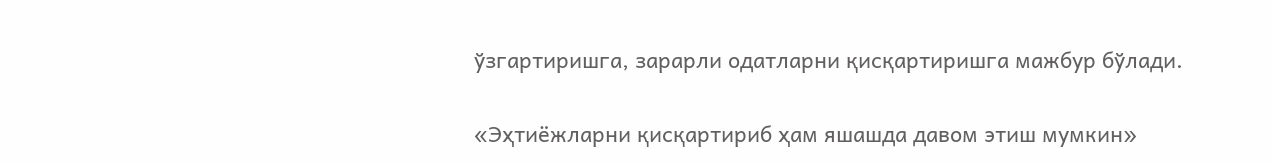ўзгартиришга, зарарли одатларни қисқартиришга мажбур бўлади.

«Эҳтиёжларни қисқартириб ҳам яшашда давом этиш мумкин»